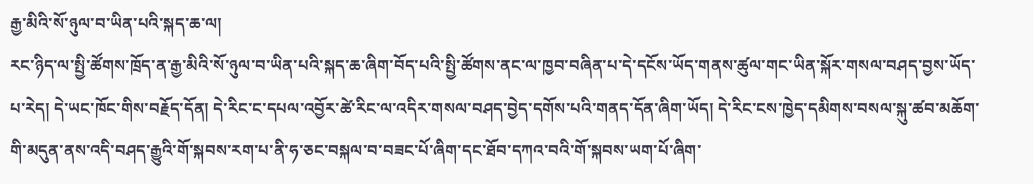རྒྱ་མིའི་སོ་ཉུལ་བ་ཡིན་པའི་སྐད་ཆ་ལ།
རང་ཉིད་ལ་སྤྱི་ཚོགས་ཁྲོད་ན་རྒྱ་མིའི་སོ་ཉུལ་བ་ཡིན་པའི་སྐད་ཆ་ཞིག་བོད་པའི་སྤྱི་ཚོགས་ནང་ལ་ཁྱབ་བཞིན་པ་དེ་དངོས་ཡོད་གནས་ཚུལ་གང་ཡིན་སྐོར་གསལ་བཤད་བྱས་ཡོད་པ་རེད། དེ་ཡང་ཁོང་གིས་བརྗོད་དོན། དེ་རིང་ང་དཔལ་འབྱོར་ཚེ་རིང་ལ་འདིར་གསལ་བཤད་བྱེད་དགོས་པའི་གནད་དོན་ཞིག་ཡོད། དེ་རིང་ངས་ཁྱེད་དམིགས་བསལ་སྐུ་ཚབ་མཆོག་གི་མདུན་ནས་འདི་བཤད་རྒྱུའི་གོ་སྐབས་རག་པ་ནི་ཧ་ཅང་བསྐལ་བ་བཟང་པོ་ཞིག་དང་ཐོབ་དཀའ་བའི་གོ་སྐབས་ཡག་པོ་ཞིག་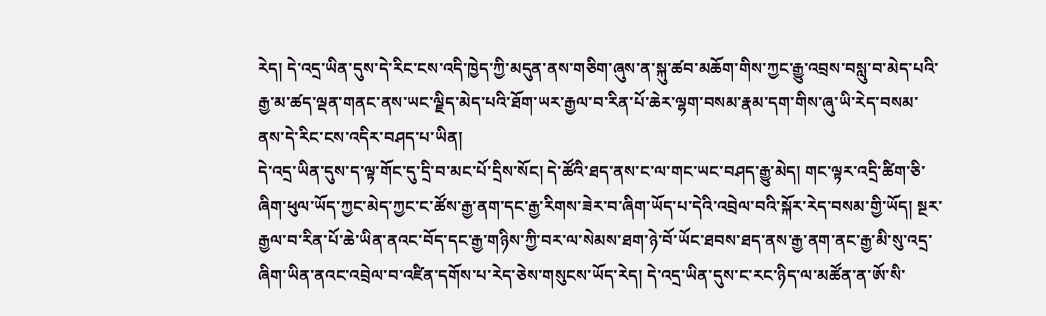རེད། དེ་འདྲ་ཡིན་དུས་དེ་རིང་ངས་འདི་ཁྱེད་ཀྱི་མདུན་ནས་གཅིག་ཞུས་ན་སྐུ་ཚབ་མཆོག་གིས་ཀྱང་རྒྱུ་འབྲས་བསླུ་བ་མེད་པའི་རྒྱ་མ་ཚད་ལྡན་གནང་ནས་ཡང་ལྗིད་མེད་པའི་ཐོག་ཡར་རྒྱལ་བ་རིན་པོ་ཆེར་ལྷག་བསམ་རྣམ་དག་གིས་ཞུ་ཡི་རེད་བསམ་ནས་དེ་རིང་ངས་འདིར་བཤད་པ་ཡིན།
དེ་འདྲ་ཡིན་དུས་ད་ལྟ་གོང་དུ་དྲི་བ་མང་པོ་དྲིས་སོང། དེ་ཚོའི་ཐད་ནས་ང་ལ་གང་ཡང་བཤད་རྒྱུ་མེད། གང་ལྟར་འདྲི་ཚིག་ཅི་ཞིག་ཕུལ་ཡོད་ཀྱང་མེད་ཀྱང་ང་ཚོས་རྒྱ་ནག་དང་རྒྱ་རིགས་ཟེར་བ་ཞིག་ཡོད་པ་དེའི་འབྲེལ་བའི་སྐོར་རེད་བསམ་གྱི་ཡོད། སྔར་རྒྱལ་བ་རིན་པོ་ཆེ་ཡིན་ནའང་བོད་དང་རྒྱ་གཉིས་ཀྱི་བར་ལ་སེམས་ཐག་ཉེ་བོ་ཡོང་ཐབས་ཐད་ནས་རྒྱ་ནག་ནང་རྒྱ་མི་སུ་འདྲ་ཞིག་ཡིན་ནའང་འབྲེལ་བ་འཛིན་དགོས་པ་རེད་ཅེས་གསུངས་ཡོད་རེད། དེ་འདྲ་ཡིན་དུས་ང་རང་ཉིད་ལ་མཚོན་ན་ཨོ་སི་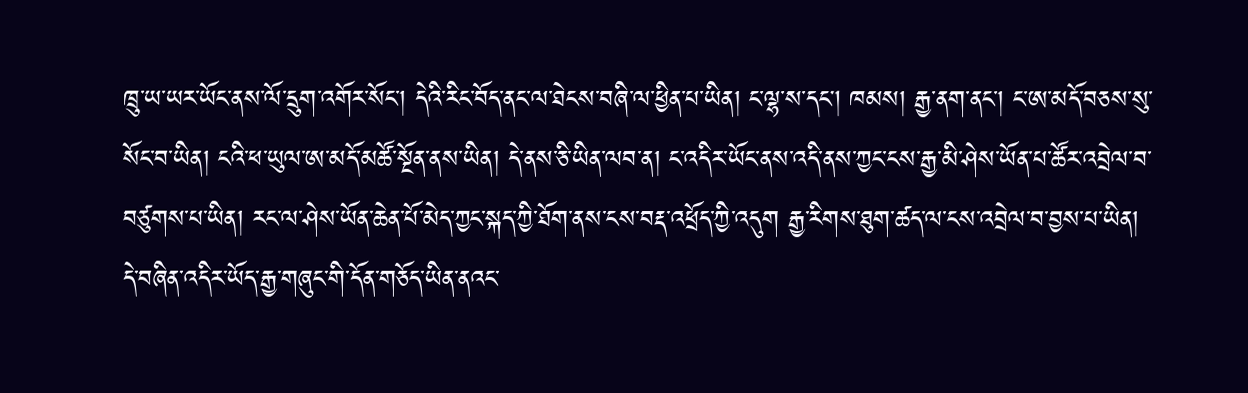ཁྲུ་ཡ་ཡར་ཡོང་ནས་ལོ་དྲུག་འགོར་སོང་། དེའི་རིང་བོད་ནང་ལ་ཐེངས་བཞི་ལ་ཕྱིན་པ་ཡིན། ང་ལྷ་ས་དང། ཁམས། རྒྱ་ནག་ནང་། ང་ཨ་མདོ་བཅས་སུ་སོང་བ་ཡིན། ངའི་ཕ་ཡུལ་ཨ་མདོ་མཚོ་སྔོན་ནས་ཡིན། དེ་ནས་ཅི་ཡིན་ལབ་ན། ང་འདིར་ཡོང་ནས་འདི་ནས་ཀྱང་ངས་རྒྱ་མི་ཤེས་ཡོན་པ་ཚོར་འབྲེལ་བ་བཙུགས་པ་ཡིན། རང་ལ་ཤེས་ཡོན་ཆེན་པོ་མེད་ཀྱང་སྐད་ཀྱི་ཐོག་ནས་ངས་བརྡ་འཕྲོད་ཀྱི་འདུག རྒྱ་རིགས་ཐུག་ཚད་ལ་ངས་འབྲེལ་བ་བྱས་པ་ཡིན། དེ་བཞིན་འདིར་ཡོད་རྒྱ་གཞུང་གི་དོན་གཅོད་ཡིན་ནའང་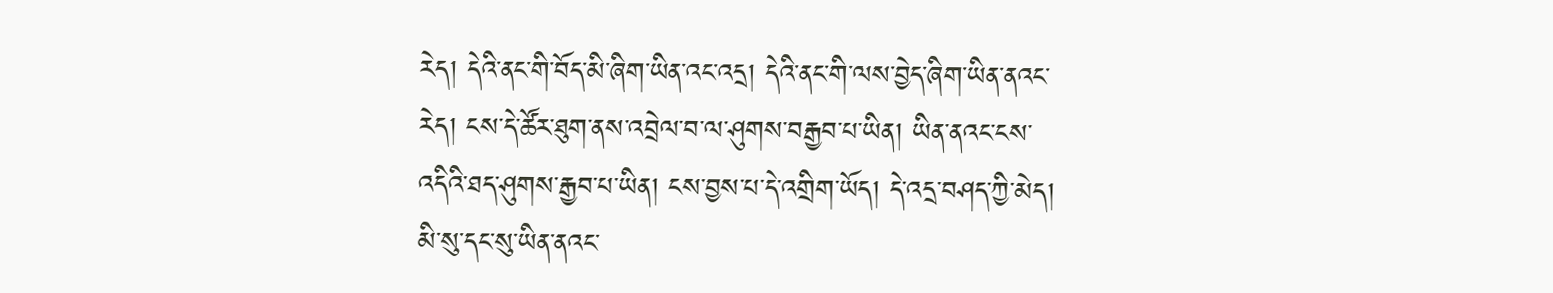རེད། དེའི་ནང་གི་བོད་མི་ཞིག་ཡིན་འང་འདྲ། དེའི་ནང་གི་ལས་བྱེད་ཞིག་ཡིན་ནའང་རེད། ངས་དེ་ཚོར་ཐུག་ནས་འབྲེལ་བ་ལ་ཤུགས་བརྒྱབ་པ་ཡིན། ཡིན་ནའང་ངས་འདིའི་ཐད་ཤུགས་རྒྱབ་པ་ཡིན། ངས་བྱས་པ་དེ་འགྲིག་ཡོད། དེ་འདྲ་བཤད་ཀྱི་མེད། མི་སུ་དང་སུ་ཡིན་ནའང་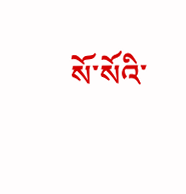སོ་སོའི་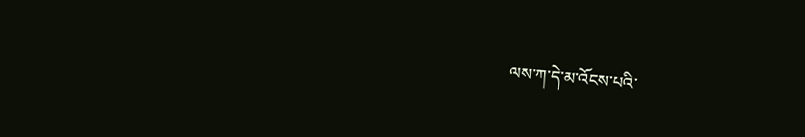ལས་ཀ་དེ་མ་འོངས་པའི་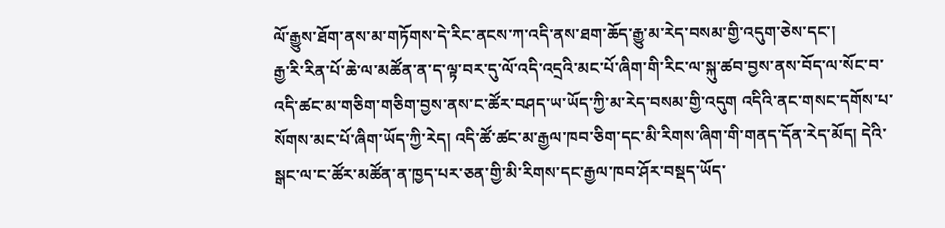ལོ་རྒྱུས་ཐོག་ནས་མ་གཏོགས་དེ་རིང་ནངས་ཀ་འདི་ནས་ཐག་ཆོད་རྒྱུ་མ་རེད་བསམ་གྱི་འདུག་ཅེས་དང་།
རྒྱ་རི་རིན་པོ་ཆེ་ལ་མཚོན་ན་ད་ལྟ་བར་དུ་ལོ་འདི་འདྲའི་མང་པོ་ཞིག་གི་རིང་ལ་སྐུ་ཚབ་བྱས་ནས་བོད་ལ་སོང་བ་འདི་ཚང་མ་གཅིག་གཅིག་བྱས་ནས་ང་ཚོར་བཤད་ཡ་ཡོད་ཀྱི་མ་རེད་བསམ་གྱི་འདུག འདིའི་ནང་གསང་དགོས་པ་སོགས་མང་པོ་ཞིག་ཡོད་ཀྱི་རེད། འདི་ཚོ་ཚང་མ་རྒྱལ་ཁབ་ཅིག་དང་མི་རིགས་ཞིག་གི་གནད་དོན་རེད་མོད། དེའི་སྒང་ལ་ང་ཚོར་མཚོན་ན་ཁྱད་པར་ཅན་གྱི་མི་རིགས་དང་རྒྱལ་ཁབ་ཤོར་བསྡད་ཡོད་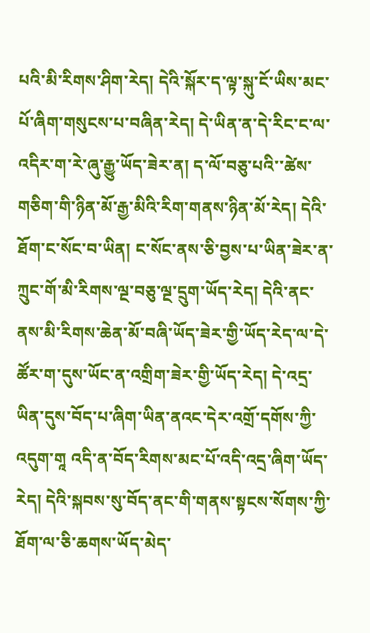པའི་མི་རིགས་ཤིག་རེད། དེའི་སྐོར་ད་ལྟ་སྐུ་ངོ་ཡིས་མང་པོ་ཞིག་གསུངས་པ་བཞིན་རེད། དེ་ཡིན་ན་དེ་རིང་ང་ལ་འདིར་ག་རེ་ཞུ་རྒྱུ་ཡོད་ཟེར་ན། ད་ལོ་བཅུ་པའི་་ཚེས་གཅིག་གི་ཉིན་མོ་རྒྱ་མིའི་རིག་གནས་ཉིན་མོ་རེད། དེའི་ཐོག་ང་སོང་བ་ཡིན། ང་སོང་ནས་ཅི་བྱས་པ་ཡིན་ཟེར་ན་ཀྲུང་གོ་མི་རིགས་ལྔ་བཅུ་ལྔ་དྲུག་ཡོད་རེད། དེའི་ནང་ནས་མི་རིགས་ཆེན་མོ་བཞི་ཡོད་ཟེར་གྱི་ཡོད་རེད་ལ་དེ་ཚོར་ག་དུས་ཡོང་ན་འགྲིག་ཟེར་གྱི་ཡོད་རེད། དེ་འདྲ་ཡིན་དུས་བོད་པ་ཞིག་ཡིན་ནའང་དེར་འགྲོ་དགོས་ཀྱི་འདུག་གཱ འདི་ན་བོད་རིགས་མང་པོ་འདི་འདྲ་ཞིག་ཡོད་རེད། དེའི་སྐབས་སུ་བོད་ནང་གི་གནས་སྟངས་སོགས་ཀྱི་ཐོག་ལ་ཅི་ཆགས་ཡོད་མེད་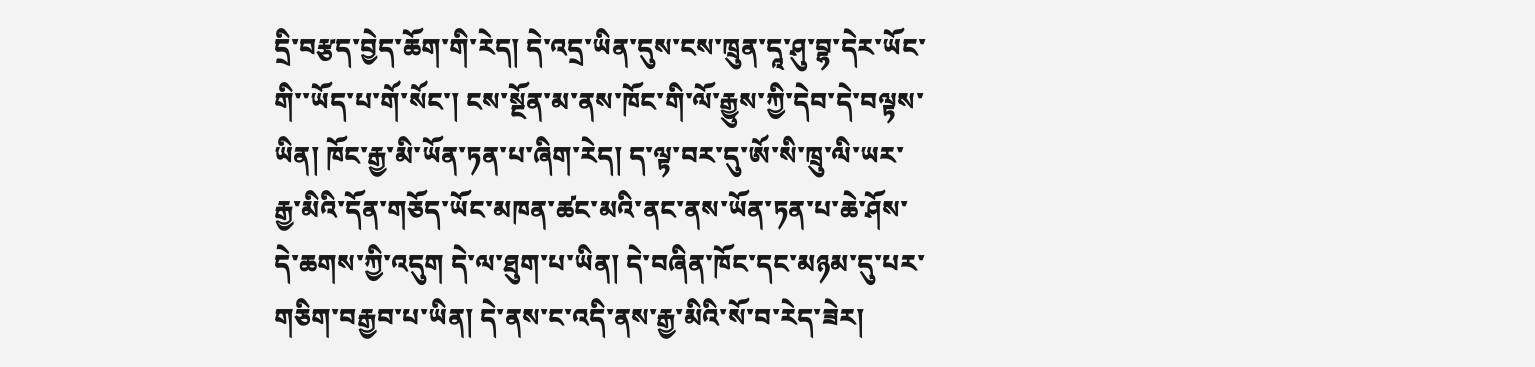དྲི་བརྩད་བྱེད་ཆོག་གི་རེད། དེ་འདྲ་ཡིན་དུས་ངས་ཁྲུན་དཱ་ཤུ་བྷ་དེར་ཡོང་གི་་ཡོད་པ་གོ་སོང་། ངས་སྔོན་མ་ནས་ཁོང་གི་ལོ་རྒྱུས་ཀྱི་དེབ་དེ་བལྟས་ཡིན། ཁོང་རྒྱ་མི་ཡོན་ཏན་པ་ཞིག་རེད། ད་ལྟ་བར་དུ་ཨོ་སི་ཁྲུ་ལི་ཡར་རྒྱ་མིའི་དོན་གཅོད་ཡོང་མཁན་ཚང་མའི་ནང་ནས་ཡོན་ཏན་པ་ཆེ་ཤོས་དེ་ཆགས་ཀྱི་འདུག དེ་ལ་ཐུག་པ་ཡིན། དེ་བཞིན་ཁོང་དང་མཉམ་དུ་པར་གཅིག་བརྒྱབ་པ་ཡིན། དེ་ནས་ང་འདི་ནས་རྒྱ་མིའི་སོ་བ་རེད་ཟེར།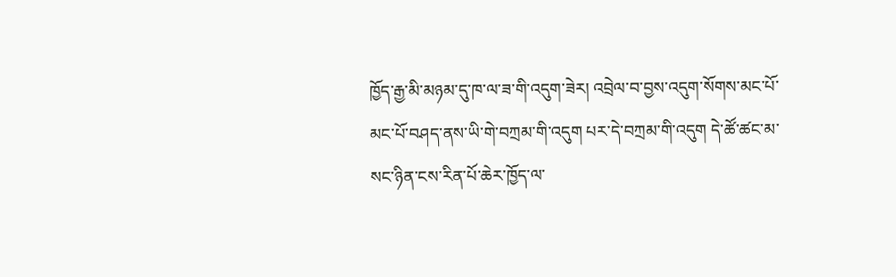ཁྱོད་རྒྱ་མི་མཉམ་དུ་ཁ་ལ་ཟ་གི་འདུག་ཟེར། འབྲེལ་བ་བྱས་འདུག་སོགས་མང་པོ་མང་པོ་བཤད་ནས་ཡི་གེ་བཀྲམ་གི་འདུག པར་དེ་བཀྲམ་གི་འདུག དེ་ཚོ་ཚང་མ་སང་ཉིན་ངས་རིན་པོ་ཆེར་ཁྱོད་ལ་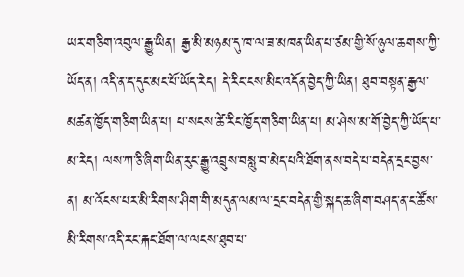ཡར་གཅིག་འབུལ་རྒྱུ་ཡིན། རྒྱ་མི་མཉམ་དུ་ཁ་ལ་ཟ་མཁན་ཡིན་པ་ཙམ་གྱི་སོ་ཉུལ་ཆགས་ཀྱི་ཡོད་ན། འདི་ན་ད་དུང་མང་པོ་ཡོད་རེད། དེ་རིང་ངས་མིང་འདོན་བྱེད་ཀྱི་ཡིན། ཐུབ་བསྟན་རྒྱལ་མཚན་ཁྱོད་གཅིག་ཡིན་པ། པ་སངས་ཚེ་རིང་ཁྱོད་གཅིག་ཡིན་པ། མ་ཤེས་མ་གོ་བྱེད་ཀྱི་ཡོད་པ་མ་རེད། ལས་ཀ་ཅི་ཞིག་ཡིན་རུང་རྒྱུ་འབྲུས་བསླུ་བ་མེད་པའི་ཐོག་ནས་བདེ་པ་བདེན་དྲང་བྱས་ན། མ་འོངས་པར་མི་རིགས་ཤིག་གི་མདུན་ལམ་ལ་དྲང་བདེན་གྱི་སྐད་ཆ་ཞིག་བཤད་ན་ང་ཚོས་མི་རིགས་འདི་རང་རྐང་ཐོག་ལ་ལངས་ཐུབ་པ་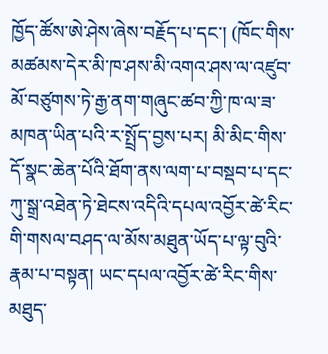ཁྱོད་ཚོས་ཨེ་ཤེས་ཞེས་བརྗོད་པ་དང་། (ཁོང་གིས་མཚམས་དེར་མི་ཁ་ཤས་མི་འགའ་ཤས་ལ་འཛུབ་མོ་བཙུགས་ཏེ་རྒྱ་ནག་གཞུང་ཚབ་ཀྱི་ཁ་ལ་ཟ་མཁན་ཡིན་པའི་ར་སྤྲོད་བྱས་པར། མི་མིང་གིས་དོ་སྣང་ཆེན་པོའི་ཐོག་ནས་ལག་པ་བསྡབ་པ་དང་ཀུ་སྒྲ་འཐེན་ཏེ་ཐེངས་འདིའི་དཔལ་འབྱོར་ཚེ་རིང་གི་གསལ་བཤད་ལ་མོས་མཐུན་ཡོད་པ་ལྟ་བུའི་རྣམ་པ་བསྟན། ཡང་དཔལ་འབྱོར་ཚེ་རིང་གིས་མཐུད་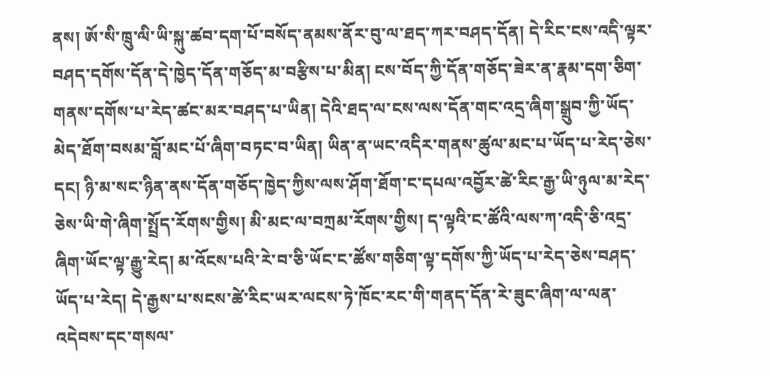ནས། ཨོ་སི་ཁྲུ་ལི་ཡི་སྐུ་ཚབ་དག་པོ་བསོད་ནམས་ནོར་བུ་ལ་ཐད་ཀར་བཤད་དོན། དེ་རིང་ངས་འདི་ལྟར་བཤད་དགོས་དོན་དེ་ཁྱེད་དོན་གཅོད་མ་བརྩིས་པ་མིན། ངས་བོད་ཀྱི་དོན་གཅོད་ཟེར་ན་རྣམ་དག་ཅིག་གནས་དགོས་པ་རེད་ཚང་མར་བཤད་པ་ཡིན། དེའི་ཐད་ལ་ངས་ལས་དོན་གང་འདྲ་ཞིག་སྒྲུབ་ཀྱི་ཡོད་མེད་ཐོག་བསམ་བློ་མང་པོ་ཞིག་བཏང་བ་ཡིན། ཡིན་ན་ཡང་འདིར་གནས་ཚུལ་མང་པ་ཡོད་པ་རེད་ཅེས་དང། ཉི་མ་སང་ཉིན་ནས་དོན་གཅོད་ཁྱེད་ཀྱིས་ལས་ཤོག་ཐོག་ང་དཔལ་འབྱོར་ཚེ་རིང་རྒྱ་ཡི་ཉུལ་མ་རེད་ཅེས་ཡི་གེ་ཞིག་སྤྲོད་རོགས་གྱིས། མི་མང་ལ་བཀྲམ་རོགས་གྱིས། ད་ལྟའི་ང་ཚོའི་ལས་ཀ་འདི་ཅི་འདྲ་ཞིག་ཡོང་ལྟ་རྒྱུ་རེད། མ་འོངས་པའི་རེ་བ་ཅི་ཡོང་ང་ཚོས་གཅིག་ལྟ་དགོས་ཀྱི་ཡོད་པ་རེད་ཅེས་བཤད་ཡོད་པ་རེད། དེ་རྒྱས་པ་སངས་ཚེ་རིང་ཡར་ལངས་ཏེ་ཁོང་རང་གི་གནད་དོན་རེ་ཟུང་ཞིག་ལ་ལན་འདེབས་དང་གསལ་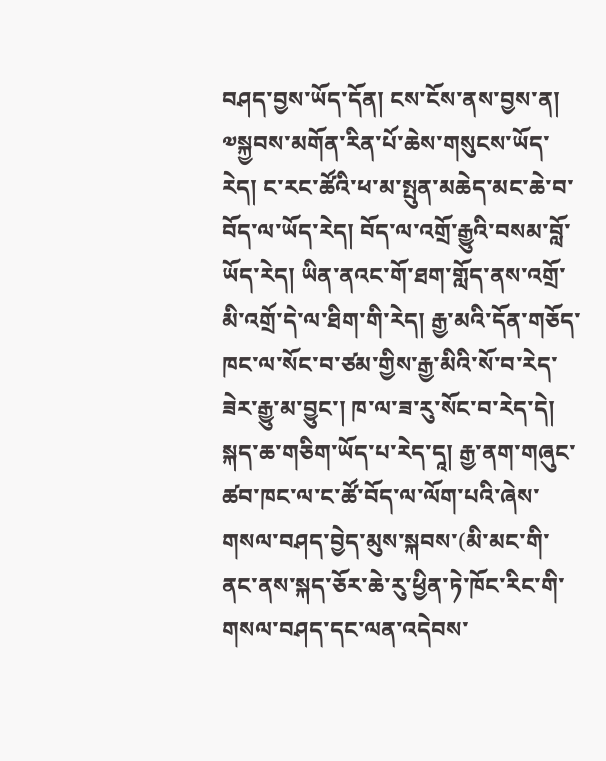བཤད་བྱས་ཡོད་དོན། ངས་ངོས་ནས་བྱས་ན། ༧སྐྱབས་མགོན་རིན་པོ་ཆེས་གསུངས་ཡོད་རེད། ང་རང་ཚོའི་ཕ་མ་སྤུན་མཆེད་མང་ཆེ་བ་བོད་ལ་ཡོད་རེད། བོད་ལ་འགྲོ་རྒྱུའི་བསམ་བློ་ཡོད་རེད། ཡིན་ནའང་གོ་ཐག་གློད་ནས་འགྲོ་མི་འགྲོ་དེ་ལ་ཐིག་གི་རེད། རྒྱ་མའི་དོན་གཅོད་ཁང་ལ་སོང་བ་ཙམ་གྱིས་རྒྱ་མིའི་སོ་བ་རེད་ཟེར་རྒྱུ་མ་བྱུང་། ཁ་ལ་ཟ་རུ་སོང་བ་རེད་དེ། སྐད་ཆ་གཅིག་ཡོད་པ་རེད་དཱ། རྒྱ་ནག་གཞུང་ཚབ་ཁང་ལ་ང་ཚོ་བོད་ལ་ལོག་པའི་ཞེས་གསལ་བཤད་བྱེད་མུས་སྐབས་(མི་མང་གི་ནང་ནས་སྐད་ཅོར་ཆེ་རུ་ཕྱིན་ཏེ་ཁོང་རིང་གི་གསལ་བཤད་དང་ལན་འདེབས་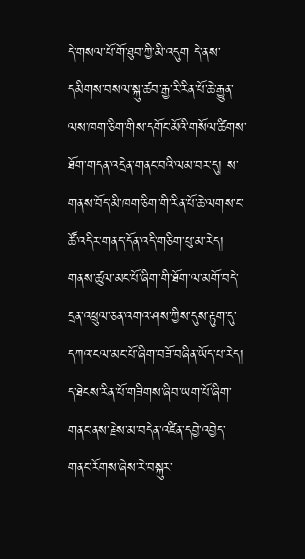དེ་གསལ་པོ་གོ་ཐུབ་ཀྱི་མི་འདུག དེ་ནས་དམིགས་བསལ་སྐུ་ཚབ་རྒྱ་རི་རིན་པོ་ཆེ་རྒྱུན་ལས་ཁག་ཅིག་གིས་དགོང་མོའི་གསོལ་ཚིགས་ཐོག་གདན་འདྲེན་གནང་བའི་ལམ་བར་དུ། ས་གནས་བོད་མི་ཁག་ཅིག་གི་རིན་པོ་ཆེ་ལགས་ང་ཚོ་འདིར་གནད་དོན་འདི་གཅིག་པུ་མ་རེད། གནས་ཚུལ་མང་པོ་ཞིག་གི་ཐོག་ལ་མགོ་བདེ་དྲན་འཕྲུལ་ཅན་འགའ་ཤས་ཀྱིས་དུས་རྟུག་དུ་དཀའ་ངལ་མང་པོ་ཞིག་བཟོ་བཞིན་ཡོད་པ་རེད། ད་ཐེངས་རིན་པོ་གཟིགས་ཞིབ་ཡག་པོ་ཞིག་གནང་ནས་རྗེས་མ་བདེན་འཛིན་དབྱེ་འབྱེད་གནང་རོགས་ཞེས་རེ་བསྐུར་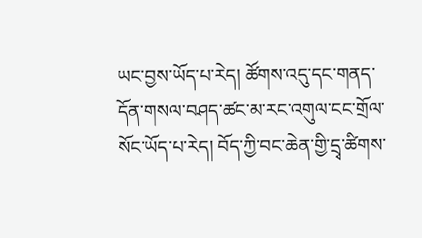ཡང་བྱས་ཡོད་པ་རེད། ཚོགས་འདུ་དང་གནད་དོན་གསལ་བཤད་ཚང་མ་རང་འགུལ་ངང་གྲོལ་སོང་ཡོད་པ་རེད། བོད་ཀྱི་བང་ཆེན་གྱི་དྲྭ་ཚིགས་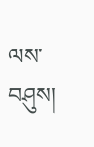ལས་བཤུས།